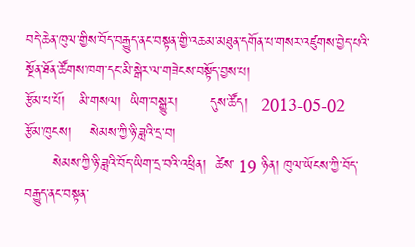བདེ་ཆེན་ཁུལ་གྱིས་བོད་བརྒྱུད་ནང་བསྟན་གྱི་འཆམ་མཐུན་དགོན་པ་གསར་འཛུགས་བྱེད་པའི་སྔོན་ཐོན་ཚོགས་ཁག་དང་མི་སྒེར་ལ་གཟེངས་བསྟོད་བྱས་པ།
རྩོམ་པ་པོ།   མི་གསལ།  ཡིག་བསྒྱུར།       དུས་ཚོད།   2013-05-02   རྩོམ་ཁུངས།    སེམས་ཀྱི་ཉི་ཟླའི་དྲ་བ།
      སེམས་ཀྱི་ཉི་ཟླའི་བོད་ཡིག་དྲ་བའི་འཕྲིན།  ཚེས་ 19 ཉིན། ཁུལ་ཡོངས་ཀྱི་བོད་བརྒྱུད་ནང་བསྟན་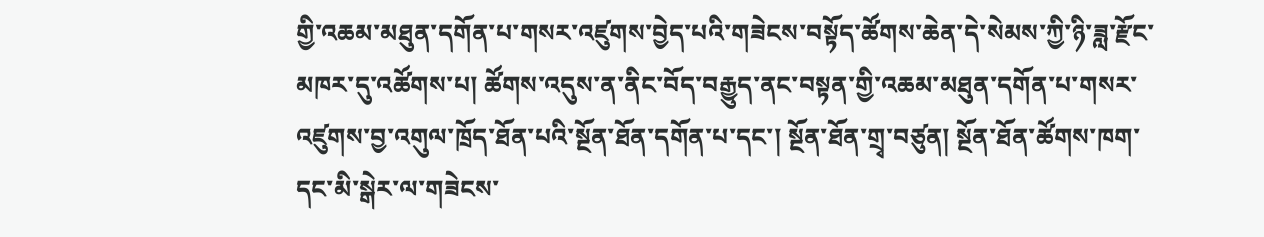གྱི་འཆམ་མཐུན་དགོན་པ་གསར་འཛུགས་བྱེད་པའི་གཟེངས་བསྟོད་ཚོགས་ཆེན་དེ་སེམས་ཀྱི་ཉི་ཟླ་རྫོང་མཁར་དུ་འཚོགས་པ། ཚོགས་འདུས་ན་ནིང་བོད་བརྒྱུད་ནང་བསྟན་གྱི་འཆམ་མཐུན་དགོན་པ་གསར་འཛུགས་བྱ་འགུལ་ཁྲོད་ཐོན་པའི་སྔོན་ཐོན་དགོན་པ་དང་། སྔོན་ཐོན་གྲྭ་བཙུན། སྔོན་ཐོན་ཚོགས་ཁག་དང་མི་སྒེར་ལ་གཟེངས་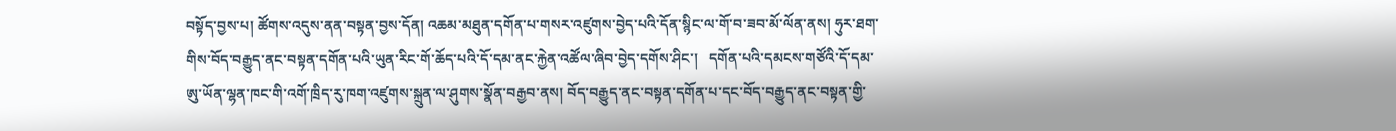བསྟོད་བྱས་པ། ཚོགས་འདུས་ནན་བསྟན་བྱས་དོན། འཆམ་མཐུན་དགོན་པ་གསར་འཛུགས་བྱེད་པའི་དོན་སྙིང་ལ་གོ་བ་ཟབ་མོ་ལོན་ནས། ཧུར་ཐག་གིས་བོད་བརྒྱུད་ནང་བསྟན་དགོན་པའི་ཡུན་རིང་གོ་ཆོད་པའི་དོ་དམ་ནང་རྐྱེན་འཚོལ་ཞིབ་བྱེད་དགོས་ཤིང་།   དགོན་པའི་དམངས་གཙོའི་དོ་དམ་ཨུ་ཡོན་ལྷན་ཁང་གི་འགོ་ཁྲིད་རུ་ཁག་འཛུགས་སྐྲུན་ལ་ཤུགས་སྣོན་བརྒྱབ་ནས། བོད་བརྒྱུད་ནང་བསྟན་དགོན་པ་དང་བོད་བརྒྱུད་ནང་བསྟན་གྱི་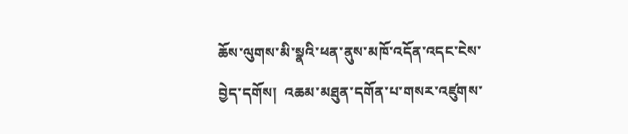ཆོས་ལུགས་མི་སྣའི་ཕན་ནུས་མཁོ་འདོན་འདང་ངེས་བྱེད་དགོས།  འཆམ་མཐུན་དགོན་པ་གསར་འཛུགས་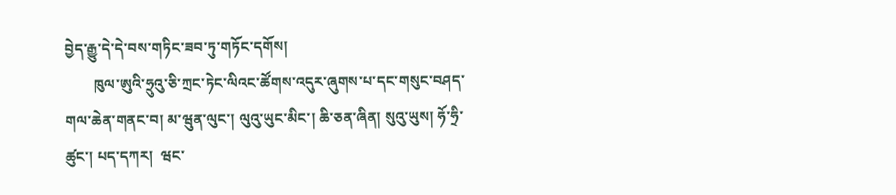བྱེད་རྒྱུ་དེ་དེ་བས་གཏིང་ཟབ་ཏུ་གཏོང་དགོས།
        ཁུལ་ཨུའི་ཧྲུའུ་ཅི་ཀྲང་ཏེང་ལིའང་ཚོགས་འདུར་ཞུགས་པ་དང་གསུང་བཤད་གལ་ཆེན་གནང་བ། མ་ཝུན་ལུང་། ལུའུ་ཡུང་མིང་། ཆི་ཅན་ཞིན། སུའུ་ཡུས། ཧོ་ཧྲི་ཚུང་། པད་དཀར།  ཝང་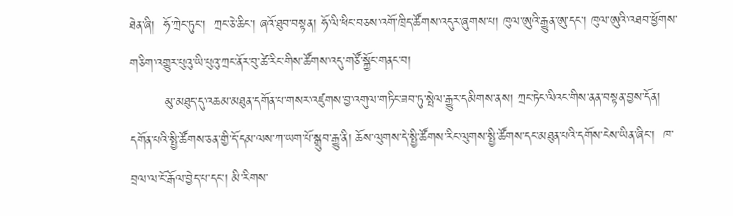ཐེན་ཞི།  ཧོ་ཀྲེང་ཏུང་།  ཀྲང་ཅེ་ཆིང་། ཞའོ་ཐུབ་བསྟན། ཧོ་ལི་ཕིང་བཅས་འགོ་ཁྲིད་ཚོགས་འདུར་ཞུགས་པ། ཁུལ་ཨུའི་རྒྱུན་ཨུ་དང་། ཁུལ་ཨུའི་འཐབ་ཕྱོགས་གཅིག་འགྱུར་པུའུ་ཡི་པུའུ་ཀྲང་ནོར་བུ་ཚེ་རིང་གིས་ཚོགས་འདུ་གཙོ་སྐྱོང་གནང་བ།
        མུ་མཐུད་དུ་འཆམ་མཐུན་དགོན་པ་གསར་འཛུགས་བྱ་འགུལ་གཏིང་ཟབ་ཏུ་སྤེལ་རྒྱུར་དམིགས་ནས། ཀྲང་ཏེང་ལིའང་གིས་ནན་བསྟན་བྱས་དོན། དགོན་པའི་སྤྱི་ཚོགས་ཅན་གྱི་དོ་དམ་ལས་ཀ་ཡག་པོ་སྒྲུབ་རྒྱུ་ནི། ཆོས་ལུགས་དེ་སྤྱི་ཚོགས་རིང་ལུགས་སྤྱི་ཚོགས་དང་མཐུན་པའི་དགོས་ངེས་ཡིན་ཞིང་།  ཁ་བྲལ་ལ་ངོ་རྒོལ་བྱེད་པ་དང་། མི་རིགས་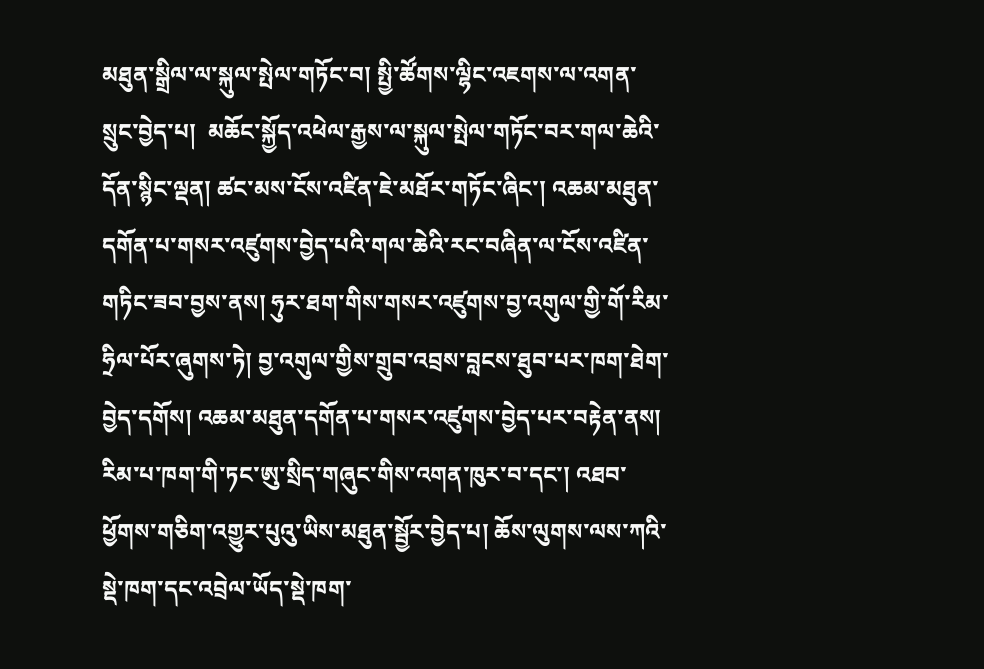མཐུན་སྒྲིལ་ལ་སྐུལ་སྤེལ་གཏོང་བ། སྤྱི་ཚོགས་ལྷིང་འཇགས་ལ་འགན་སྲུང་བྱེད་པ།  མཆོང་སྐྱོད་འཕེལ་རྒྱས་ལ་སྐུལ་སྤེལ་གཏོང་བར་གལ་ཆེའི་དོན་སྙིང་ལྡན། ཚང་མས་ངོས་འཛིན་ཇེ་མཐོར་གཏོང་ཞིང་། འཆམ་མཐུན་དགོན་པ་གསར་འཛུགས་བྱེད་པའི་གལ་ཆེའི་རང་བཞིན་ལ་ངོས་འཛིན་གཏིང་ཟབ་བྱས་ནས། ཧུར་ཐག་གིས་གསར་འཛུགས་བྱ་འགུལ་གྱི་གོ་རིམ་ཧྲིལ་པོར་ཞུགས་ཏེ། བྱ་འགུལ་གྱིས་གྲུབ་འབྲས་བླངས་ཐུབ་པར་ཁག་ཐེག་བྱེད་དགོས། འཆམ་མཐུན་དགོན་པ་གསར་འཛུགས་བྱེད་པར་བརྟེན་ནས།  རིམ་པ་ཁག་གི་ཏང་ཨུ་སྲིད་གཞུང་གིས་འགན་ཁུར་བ་དང་། འཐབ་ཕྱོགས་གཅིག་འགྱུར་པུའུ་ཡིས་མཐུན་སྦྱོར་བྱེད་པ། ཆོས་ལུགས་ལས་ཀའི་སྡེ་ཁག་དང་འབྲེལ་ཡོད་སྡེ་ཁག་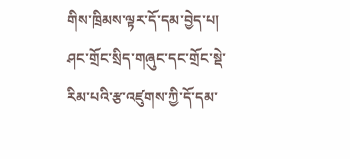གིས་ཁྲིམས་ལྟར་དོ་དམ་བྱེད་པ། ཤང་གྲོང་སྲིད་གཞུང་དང་གྲོང་སྡེ་རིམ་པའི་རྩ་འཛུགས་ཀྱི་དོ་དམ་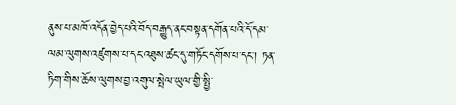ནུས་པ་མཁོ་འདོན་བྱེད་པའི་བོད་བརྒྱུད་ནང་བསྟན་དགོན་པའི་དོ་དམ་ལམ་ལུགས་འཛུགས་པ་དང་འཐུས་ཚང་དུ་གཏོང་དགོས་པ་དང་། ཏན་ཏིག་གིས་ཆོས་ལུགས་བྱ་འགུལ་སྤེལ་ཡུལ་གྱི་སྤྱི་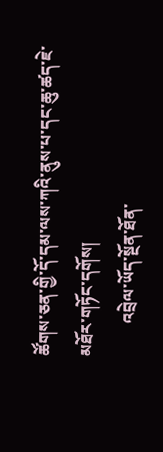ཚོགས་ཅན་གྱི་དོ་དམ་ལས་ཀའི་ནུས་པ་དང་ཆུ་ཚད་ཇེ་མཐོར་གཏོང་དགོས།
        འབྲེལ་ཡོད་སྔོན་ཐོན་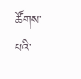ཚོགས་པའི་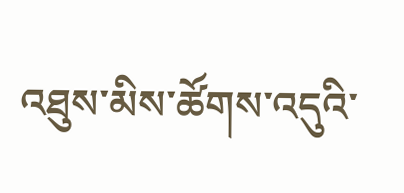འཐུས་མིས་ཚོགས་འདུའི་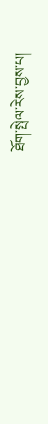ཐོག་སྤེལ་རེས་བྱས་པ།